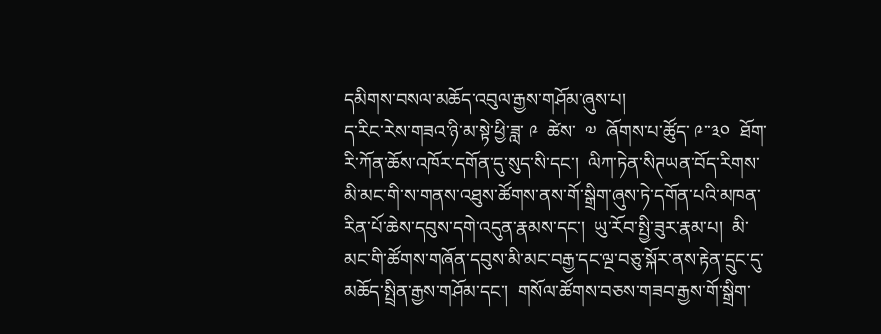དམིགས་བསལ་མཆོད་འབུལ་རྒྱས་གཤོམ་ཞུས་པ།
ད་རིང་རེས་གཟའ་ཉི་མ་སྟེ་ཕྱི་ཟླ་ ༩  ཚེས་  ༧  ཞོགས་པ་ཚོུད་ ༩་་༣༠  ཐོག་རི་ཀོན་ཆོས་འཁོར་དགོན་དུ་སུད་སི་དང་།  ལིཀ་ཏེན་སིཊཡན་བོད་རིགས་མི་མང་གི་ས་གནས་འཐུས་ཚོགས་ནས་གོ་སྒྲིག་ཞུས་ཏེ་དགོན་པའི་མཁན་རིན་པོ་ཆེས་དབུས་དགེ་འདུན་རྣམས་དང་།  ཡུ་རོབ་སྤྱི་ཟུར་རྣམ་པ།  མི་མང་གི་ཚོགས་གཞོན་དབུས་མི་མང་བརྒྱ་དང་ལྔ་བཅུ་སྐོར་ནས་རྟེན་དྲུང་དུ་མཆོད་སྤྲིན་རྒྱས་གཤོམ་དང་།  གསོལ་ཚོགས་བཅས་གཟབ་རྒྱས་གོ་སྒྲིག་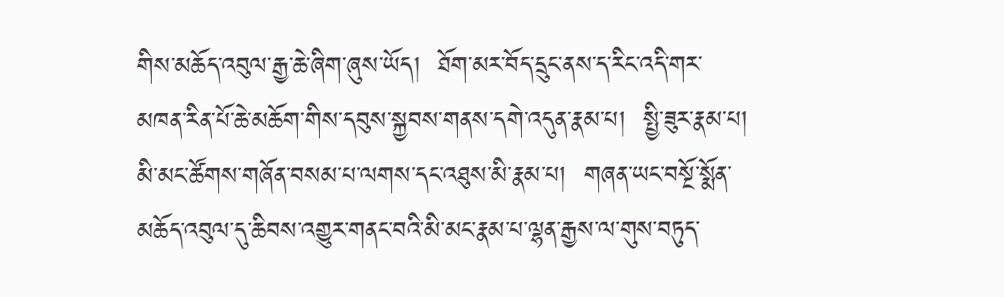གིས་མཆོད་འབུལ་རྒྱ་ཆེ་ཞིག་ཞུས་ཡོད།  ཐོག་མར་བོད་དྲུང་ནས་ད་རིང་འདི་གར་མཁན་རིན་པོ་ཆེ་མཆོག་གིས་དབུས་སྐྱབས་གནས་དགེ་འདུན་རྣམ་པ།  སྤྱི་ཟུར་རྣམ་པ།  མི་མང་ཚོགས་གཞོན་བསམ་པ་ལགས་དང་འཐུས་མི་རྣམ་པ།  གཞན་ཡང་བསྔོ་སྨོན་མཆོད་འབུལ་དུ་ཆིབས་འགྱུར་གནང་བའི་མི་མང་རྣམ་པ་ལྷན་རྒྱས་ལ་གུས་བཏུད་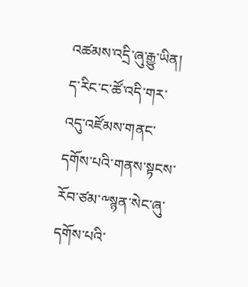འཚམས་འདྲི་ཞུ་རྒྱུ་ཡིན།  ད་རིང་ང་ཚོ་འདི་གར་འདུ་འཛོམས་གནང་དགོས་པའི་གནས་སྟངས་རོབ་ཙམ་༸སྙན་སེང་ཞུ་དགོས་པའི་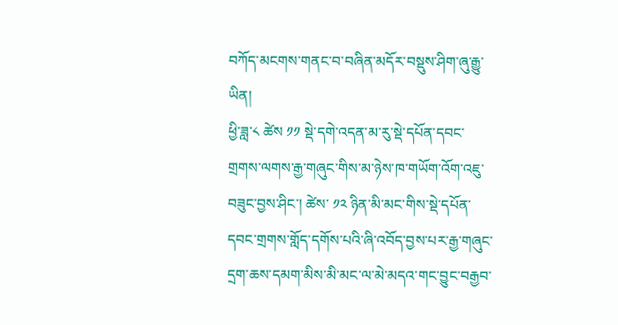བཀོད་མངགས་གནང་བ་བཞིན་མདོར་བསྡུས་ཤིག་ཞུ་རྒྱུ་ཡིན།
ཕྱི་ཟླ་༨ ཚེས ༡༡ སྡེ་དགེ་འདན་མ་རུ་སྡེ་དཔོན་དབང་གྲགས་ལགས་རྒྱ་གཞུང་གིས་མ་ཉེས་ཁ་གཡོག་འོག་འཇུ་བཟུང་བྱས་ཤིང་། ཚེས་ ༡༢ ཉིན་མི་མང་གིས་སྡེ་དཔོན་དབང་གྲགས་གློད་དགོས་པའི་ཞི་འབོད་བྱས་པར་རྒྱ་གཞུང་དྲག་ཆས་དམག་མིས་མི་མང་ལ་མེ་མདའ་གང་བྱུང་བརྒྱབ་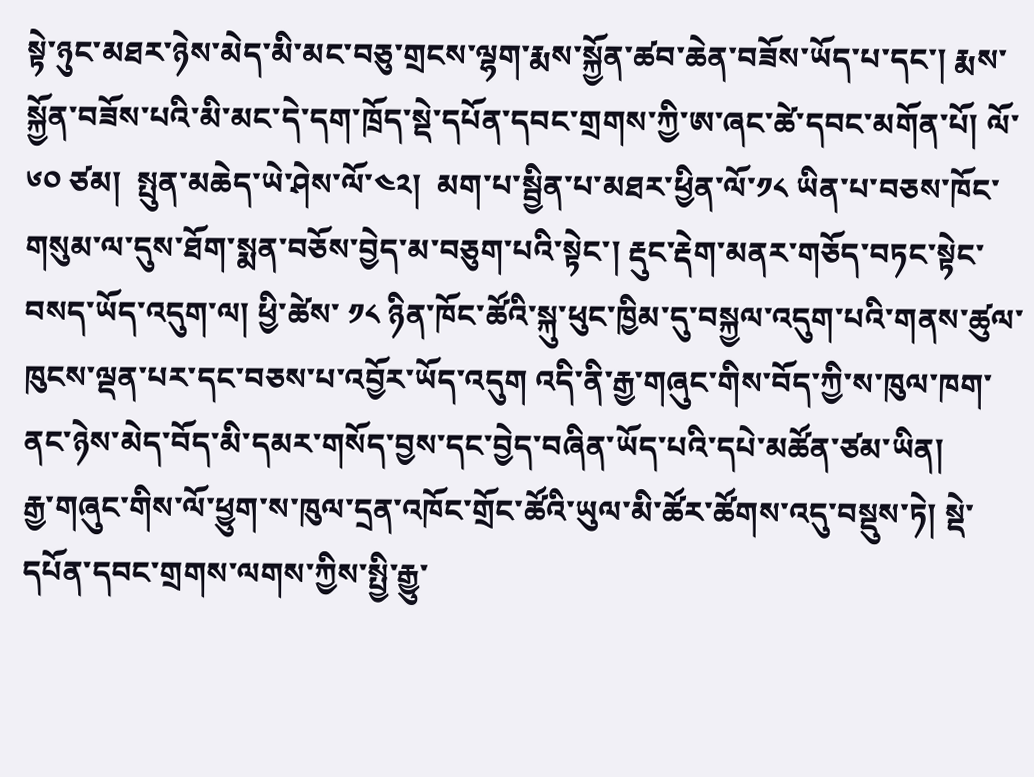སྟེ་ཉུང་མཐར་ཉེས་མེད་མི་མང་བཅུ་གྲངས་ལྷག་རྨས་སྐྱོན་ཚབ་ཆེན་བཟོས་ཡོད་པ་དང་། རྨས་སྐྱོན་བཟོས་པའི་མི་མང་དེ་དག་ཁྲོད་སྡེ་དཔོན་དབང་གྲགས་ཀྱི་ཨ་ཞང་ཚེ་དབང་མགོན་པོ། ལོ་ ༦༠ ཙམ།  སྤུན་མཆེད་ཡེ་ཤེས་ལོ་༤༢།  མག་པ་སྦྱིན་པ་མཐར་ཕྱིན་ལོ་༡༨ ཡིན་པ་བཅས་ཁོང་གསུམ་ལ་དུས་ཐོག་སྨན་བཅོས་བྱེད་མ་བཅུག་པའི་སྟེང་། རྡུང་རྡེག་མནར་གཅོད་བཏང་སྟེང་བསད་ཡོད་འདུག་ལ། ཕྱི་ཚེས་ ༡༨ ཉིན་ཁོང་ཚོའི་སྐུ་ཕུང་ཁྱིམ་དུ་བསྐྱལ་འདུག་པའི་གནས་ཚུལ་ཁུངས་ལྡན་པར་དང་བཅས་པ་འབྱོར་ཡོད་འདུག འདི་ནི་རྒྱ་གཞུང་གིས་བོད་ཀྱི་ས་ཁུལ་ཁག་ནང་ཉེས་མེད་བོད་མི་དམར་གསོད་བྱས་དང་བྱེད་བཞིན་ཡོད་པའི་དཔེ་མཚོན་ཙམ་ཡིན།
རྒྱ་གཞུང་གིས་ལོ་ཕྱུག་ས་ཁུལ་དྲན་འཁོང་གྲོང་ཚོའི་ཡུལ་མི་ཚོར་ཚོགས་འདུ་བསྡུས་ཏེ། སྡེ་དཔོན་དབང་གྲགས་ལགས་ཀྱིས་སྤྱི་རྒྱུ་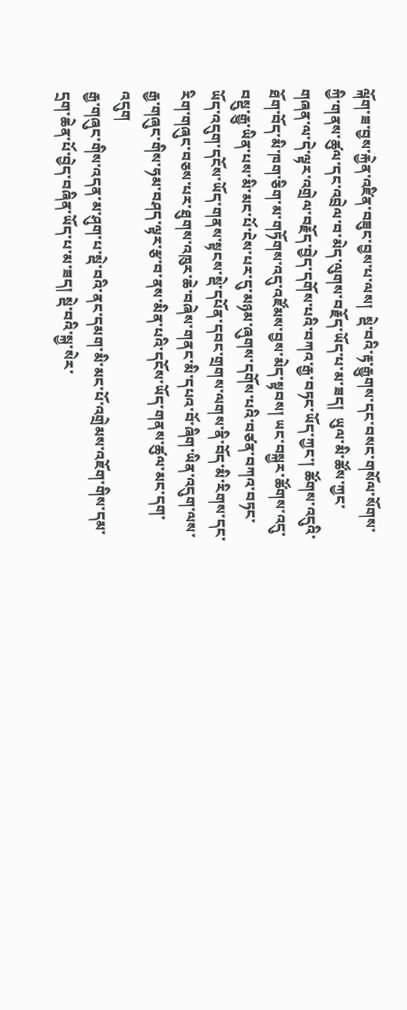ལྐོག་ཟ་བྱས་རྐྱེན་འཛིན་བཟུང་བྱས་པ་ལས།  སྡེ་བའི་རྟ་རྒྱུགས་དང་བསང་གསོལ་སོགས་ཀྱི་གནས་ཚུལ་དང་འབྲེལ་བ་མེད་ལུགས་བརྗོད་ཡོད་པ་མ་ཟད།  ཡུལ་མི་ཚོས་ཀྱང་གཞན་ལ་དེ་ལྟར་འགྲེལ་བརྗོད་བྱེད་དགོས་པའི་བཀའ་རྒྱ་བཏང་ཡོད་ཀྱང་། ཚོགས་འདུའི་ཐོག་བོད་མི་ཁག་ཅིག་མ་གཏོགས་འདུ་འཛོམས་བྱས་མེད་སྟབས། ཡང་བསྐྱར་ཚོགས་འདུ་བསྡུ་རྒྱུ་ཡིན་པས་མི་མང་པོ་ངེས་པར་དུ་མཉམ་ཞུགས་དགོས་པའི་བཙན་བཀའ་བཏང་ཡོད་འདུག་དངོས་ཡོད་གནས་སྟངས་སྡེ་དཔོན་དབང་གྲགས་ལགས་ནི་བོད་མི་རིགས་དང་རིག་གཞུང་བཅས་པར་ཐུགས་འཁུར་ཆེ་བཞེས་གནང་མི་དཔའ་བོ་ཞིག་ཡིན་འདུག་ལས་རྒྱ་གཞུང་གིས་ཧམ་བཤད་ལྟར་རྩ་བ་ནས་མིན་པའི་དངོས་ཡོད་གནས་ཚུལ་མང་དག་འདུག
རྒྱ་གཞུང་གིས་འདན་མ་ཤུག་པ་སྡེ་བའི་ནང་དམག་མི་མང་པོ་འགྲེམས་འཇོག་གིས་དམ་དྲག་ཆེན་པོ་བྱེད་བཞིན་ཡོད་པ་མ་ཟད། སྡེ་བའི་སྐྱ་སེར་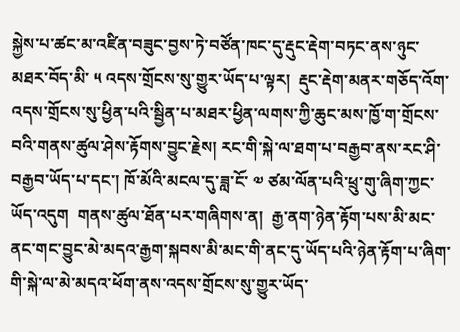སྐྱེས་པ་ཚང་མ་འཛིན་བཟུང་བྱས་ཏེ་བཙོན་ཁང་དུ་རྡུང་རྡེག་བཏང་ནས་ཉུང་མཐར་བོད་མི་ ༥ འདས་གྲོངས་སུ་གྱུར་ཡོད་པ་ལྟར།  རྡུང་རྡེག་མནར་གཅོད་འོག་འདས་གྲོངས་སུ་ཕྱིན་པའི་སྦྱིན་པ་མཐར་ཕྱིན་ལགས་ཀྱི་ཆུང་མས་ཁྱོ་ག་གྲོངས་བའི་གནས་ཚུལ་ཤེས་རྟོགས་བྱུང་རྗེས། རང་གི་སྐེ་ལ་ཐག་པ་བརྒྱབ་ནས་རང་ཤི་བརྒྱབ་ཡོད་པ་དང་། ཁོ་མོའི་མངལ་དུ་ཟླ་ངོ་ ༧ ཙམ་ལོན་པའི་ཕྲུ་གུ་ཞིག་ཀྱང་ཡོད་འདུག  གནས་ཚུལ་ཐོན་པར་གཞིགས་ན།  རྒྱ་ནག་ཉེན་རྟོག་པས་མི་མང་ནང་གང་བྱུང་མེ་མདའ་རྒྱག་སྐབས་མི་མང་གི་ནང་དུ་ཡོད་པའི་ཉེན་རྟོག་པ་ཞིག་གི་སྐེ་ལ་མེ་མདའ་ཕོག་ནས་འདས་གྲོངས་སུ་གྱུར་ཡོད་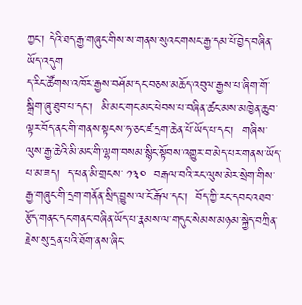ཀྱང་། དེའི་ཐད་རྒྱ་གཞུང་གིས་ས་གནས་སུའང་གསང་རྒྱ་དམ་པོ་བྱེད་བཞིན་ཡོད་འདུག
ད་རིང་ཚོགས་འཁོར་རྒྱས་བཤོམ་དང་བཅས་མཆོད་འབུལ་རྒྱས་པ་ཞིག་གོ་སྒྲིག་ཞུ་ཐུབ་པ་དང་།  མི་མང་གང་མང་ཕེབས་པ་བཞིན་ཚང་མས་མཁྱེན་ཆུབ་ལྟར་བོད་ནང་གི་གནས་སྟངས་ཧ་ཅང་ཛ་དྲག་ཆེན་པོ་ཡོད་པ་དང་།  གཞིས་ལུས་རྒྱ་ཆེའི་མི་མང་གི་ལྷག་བསམ་སྙིང་སྟོབས་འགྱུར་བ་མེད་པར་གནས་ཡོད་པ་མ་ཟད།  ད་ཕན་མི་གྲངས་ ༡༣༠  བརྒལ་བའི་རང་ལུས་མེར་སྲེག་གིས་རྒྱ་གཞུང་གི་དྲག་གནོན་སྲིད་བྱུས་ལ་ངོ་རྒོལ་དང་།  བོད་ཀྱི་རང་དབང་འཐབ་རྩོད་གནང་དང་གནང་བཞིན་ཡོད་པ་རྣམས་ལ་གདུང་སེམས་མཉམ་སྐྱེད་བཀྲིན་རྗེས་སུ་དྲན་པའི་ཐོག་ནས་ཞིང་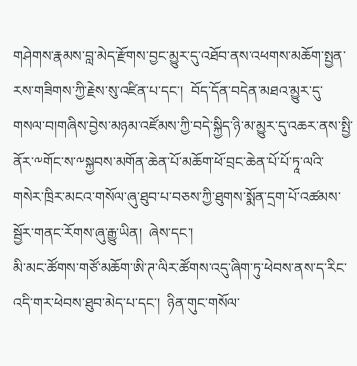གཤེགས་རྣམས་བླ་མེད་རྫོགས་བྱང་མྱུར་དུ་འཐོབ་ནས་འཕགས་མཆོག་སྤྱན་རས་གཟིགས་ཀྱི་རྗེས་སུ་འཛིན་པ་དང་།  བོད་དོན་བདེན་མཐའ་མྱུར་དུ་གསལ་བ།གཞིས་བྱེས་མཉམ་འཛོམས་ཀྱི་བདེ་སྐྱིད་ཉི་མ་མྱུར་དུ་འཆར་ནས་སྤྱི་ནོར་༸གོང་ས་༸སྐྱབས་མགོན་ཆེན་པོ་མཆོག་ཕོ་བྲང་ཆེན་པོ་པོ་ཏཱ་ལའི་གསེར་ཁྲིར་མངའ་གསོལ་ཞུ་ཐུབ་པ་བཅས་ཀྱི་ཐུགས་སྨོན་དྲག་པོ་འཚམས་སྦྱོར་གནང་རོགས་ཞུ་རྒྱུ་ཡིན།  ཞེས་དང་།
མི་མང་ཚོགས་གཙོ་མཆོག་ཨི་ཊ་ལིར་ཚོགས་འདུ་ཞིག་ཏུ་ཕེབས་ནས་ད་རིང་འདི་གར་ཕེབས་ཐུབ་མེད་པ་དང་།  ཉིན་གུང་གསོལ་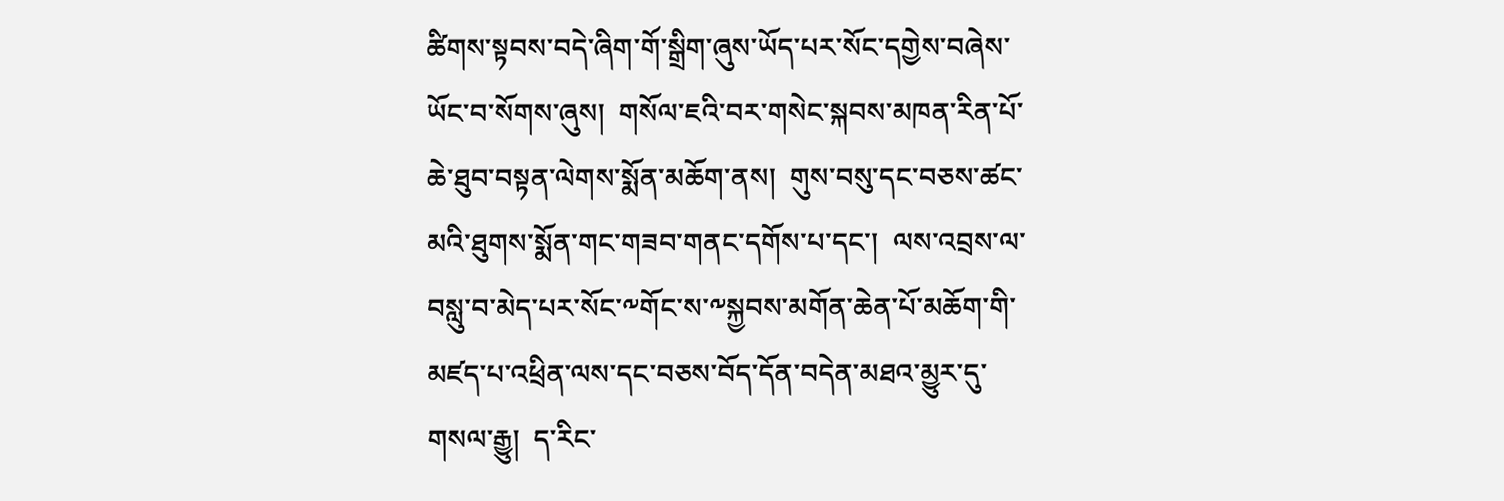ཚིགས་སྟབས་བདེ་ཞིག་གོ་སྒྲིག་ཞུས་ཡོད་པར་སོང་དགྱེས་བཞེས་ཡོང་བ་སོགས་ཞུས།  གསོལ་ཇའི་བར་གསེང་སྐབས་མཁན་རིན་པོ་ཆེ་ཐུབ་བསྟན་ལེགས་སྨོན་མཆོག་ནས།  གུས་བསུ་དང་བཅས་ཚང་མའི་ཐུགས་སྨོན་གང་གཟབ་གནང་དགོས་པ་དང་།  ལས་འབྲས་ལ་བསླུ་བ་མེད་པར་སོང་༸གོང་ས་༸སྐྱབས་མགོན་ཆེན་པོ་མཆོག་གི་མཛད་པ་འཕྲིན་ལས་དང་བཅས་བོད་དོན་བདེན་མཐའ་མྱུར་དུ་གསལ་རྒྱུ།  ད་རིང་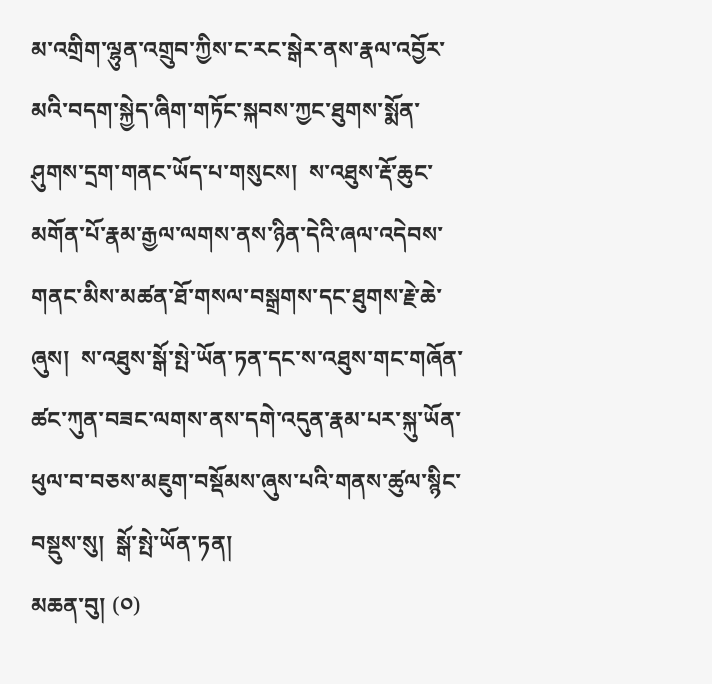མ་འགྲིག་ལྷུན་འགྲུབ་ཀྱིས་ང་རང་སྒེར་ནས་རྣལ་འབྱོར་མའི་བདག་སྐྱེད་ཞིག་གཏོང་སྐབས་ཀྱང་ཐུགས་སྨོན་ཤུགས་དྲག་གནང་ཡོད་པ་གསུངས།  ས་འཐུས་རྡོ་ཆུང་མགོན་པོ་རྣམ་རྒྱལ་ལགས་ནས་ཉིན་དེའི་ཞལ་འདེབས་གནང་མིས་མཚན་ཐོ་གསལ་བསྒྲགས་དང་ཐུགས་རྗེ་ཆེ་ཞུས།  ས་འཐུས་སྒོ་སྤེ་ཡོན་ཏན་དང་ས་འཐུས་གང་གཞོན་ཚང་ཀུན་བཟང་ལགས་ནས་དགེ་འདུན་རྣམ་པར་སྐུ་ཡོན་ཕུལ་བ་བཅས་མཇུག་བསྡོམས་ཞུས་པའི་གནས་ཚུལ་སྙིང་བསྡུས་སུ།  སྒོ་སྤེ་ཡོན་ཏན།
མཆན་བུ། (༠)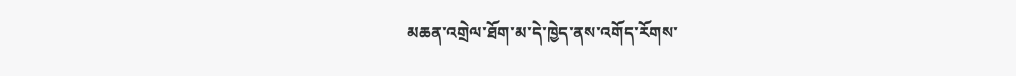མཆན་འགྲེལ་ཐོག་མ་དེ་ཁྱེད་ནས་འགོད་རོགས་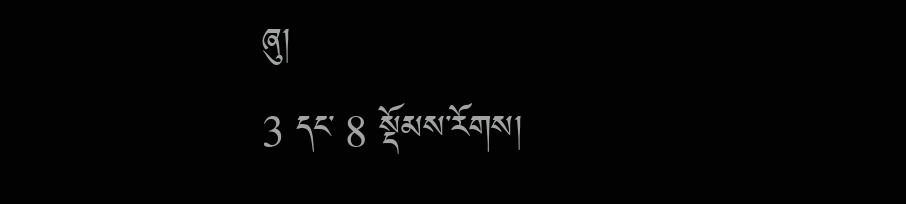ཞུ།
3 དང་ 8 སྡོམས་རོགས།